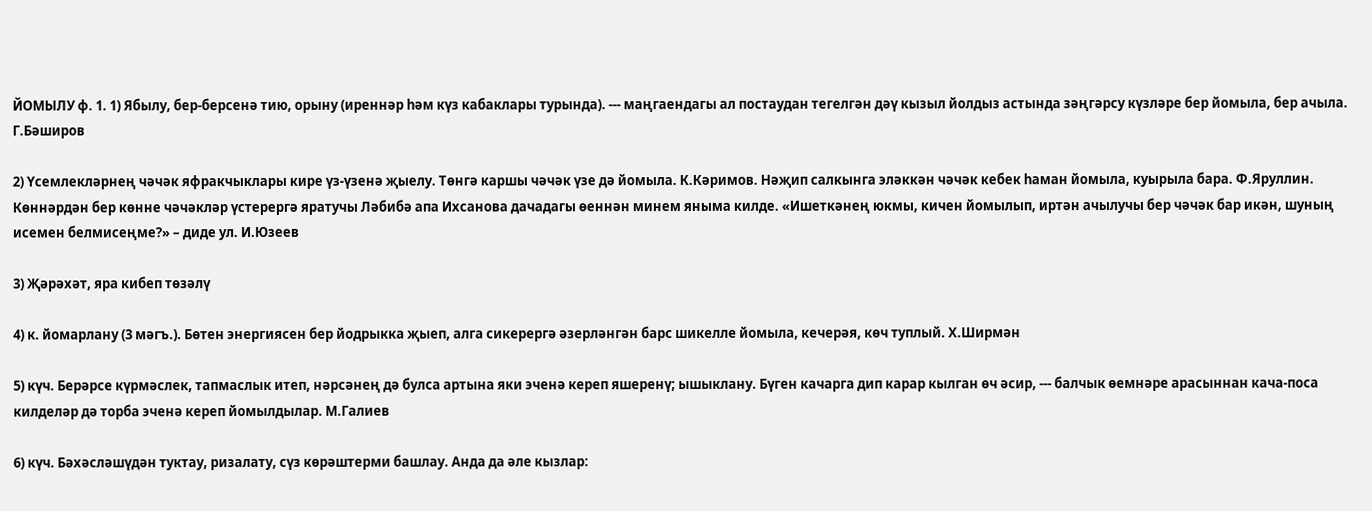ЙОМЫЛУ ф. 1. 1) Ябылу, бер-берсенә тию, орыну (иреннәр һәм күз кабаклары турында). --- маңгаендагы ал постаудан тегелгән дәү кызыл йолдыз астында зәңгәрсу күзләре бер йомыла, бер ачыла. Г.Бәширов

2) Үсемлекләрнең чәчәк яфракчыклары кире үз-үзенә җыелу. Төнгә каршы чәчәк үзе дә йомыла. К.Кәримов. Нәҗип салкынга эләккән чәчәк кебек һаман йомыла, куырыла бара. Ф.Яруллин. Көннәрдән бер көнне чәчәкләр үстерергә яратучы Ләбибә апа Ихсанова дачадагы өеннән минем яныма килде. «Ишеткәнең юкмы, кичен йомылып, иртән ачылучы бер чәчәк бар икән, шуның исемен белмисеңме?» – диде ул. И.Юзеев

3) Җәрәхәт, яра кибеп төзәлү

4) к. йомарлану (3 мәгъ.). Бөтен энергиясен бер йодрыкка җыеп, алга сикерергә әзерләнгән барс шикелле йомыла, кечерәя, көч туплый. Х.Ширмән

5) күч. Берәрсе күрмәслек, тапмаслык итеп, нәрсәнең дә булса артына яки эченә кереп яшеренү; ышыклану. Бүген качарга дип карар кылган өч әсир, --- балчык өемнәре арасыннан кача-поса килделәр дә торба эченә кереп йомылдылар. М.Галиев

6) күч. Бәхәсләшүдән туктау, ризалату, сүз көрәштерми башлау. Анда да әле кызлар: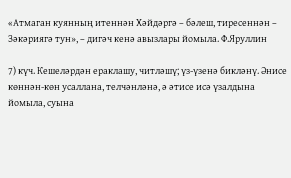«Атмаган куянның итеннән Хәйдәргә – бәлеш, тиресеннән – Зәкәриягә тун», – дигәч кенә авызлары йомыла. Ф.Яруллин

7) күч. Кешеләрдән ераклашу, читләшү; үз-үзенә бикләнү. Әнисе көннән-көн усаллана, телчәнләнә, ә әтисе исә үзалдына йомыла, суына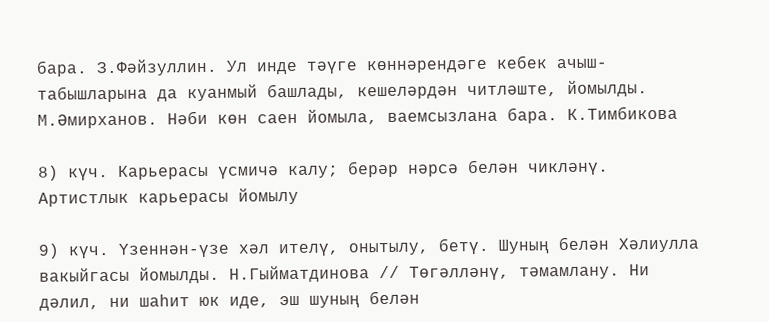бара. З.Фәйзуллин. Ул инде тәүге көннәрендәге кебек ачыш-табышларына да куанмый башлады, кешеләрдән читләште, йомылды. М.Әмирханов. Нәби көн саен йомыла, ваемсызлана бара. К.Тимбикова

8) күч. Карьерасы үсмичә калу; берәр нәрсә белән чикләнү. Артистлык карьерасы йомылу

9) күч. Үзеннән-үзе хәл ителү, онытылу, бетү. Шуның белән Хәлиулла вакыйгасы йомылды. Н.Гыйматдинова // Төгәлләнү, тәмамлану. Ни дәлил, ни шаһит юк иде, эш шуның белән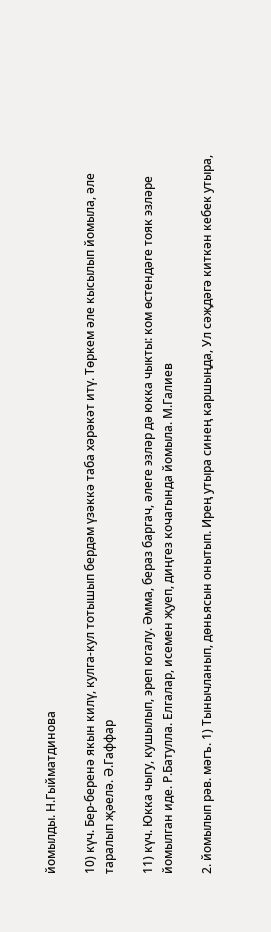йомылды. Н.Гыйматдинова

10) күч. Бер-беренә якын килү, кулга-кул тотышып бердәм үзәккә таба хәрәкәт итү. Төркем әле кысылып йомыла, әле таралып җәелә. Ә.Гаффар

11) күч. Юкка чыгу, кушылып, эреп югалу. Әмма, бераз баргач, әлеге эзләр дә юкка чыкты: ком өстендәге тояк эзләре йомылган иде. Р.Батулла. Елгалар, исемен җуеп, диңгез кочагында йомыла. М.Галиев

2. йомылып рәв. мәгъ. 1) Тынычланып, дөньясын онытып. Ирең утыра синең каршыңда, Ул сәҗдәгә киткән кебек утыра,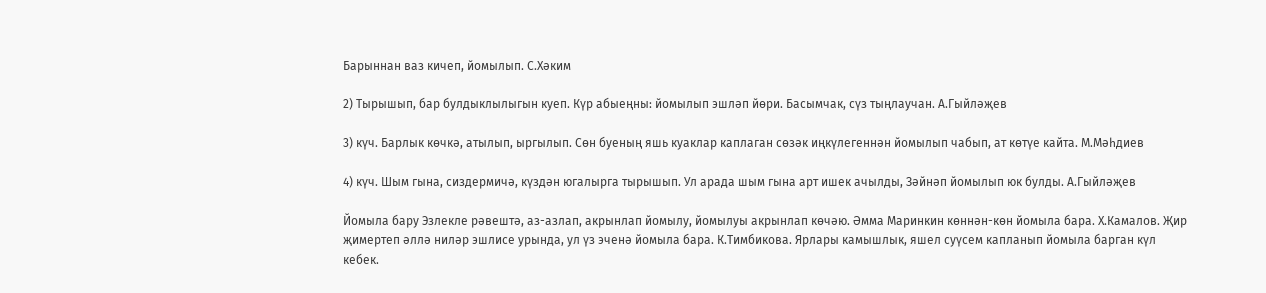Барыннан ваз кичеп, йомылып. С.Хәким

2) Тырышып, бар булдыклылыгын куеп. Күр абыеңны: йомылып эшләп йөри. Басымчак, сүз тыңлаучан. А.Гыйләҗев

3) күч. Барлык көчкә, атылып, ыргылып. Сөн буеның яшь куаклар каплаган сөзәк иңкүлегеннән йомылып чабып, ат көтүе кайта. М.Мәһдиев

4) күч. Шым гына, сиздермичә, күздән югалырга тырышып. Ул арада шым гына арт ишек ачылды, Зәйнәп йомылып юк булды. А.Гыйләҗев

Йомыла бару Эзлекле рәвештә, аз-азлап, акрынлап йомылу, йомылуы акрынлап көчәю. Әмма Маринкин көннән-көн йомыла бара. Х.Камалов. Җир җимертеп әллә ниләр эшлисе урында, ул үз эченә йомыла бара. К.Тимбикова. Ярлары камышлык, яшел суүсем капланып йомыла барган күл кебек.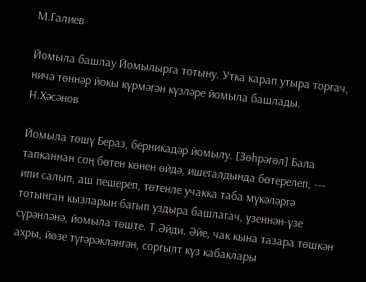М.Галиев

Йомыла башлау Йомылырга тотыну. Утка карап утыра торгач, ничә төннәр йокы күрмәгән күзләре йомыла башлады. Н.Хәсәнов

Йомыла төшү Бераз, берникадәр йомылу. [Зөһрәгөл] Бала тапканнан соң бөтен көнен өйдә, ишегалдында бөтерелеп, --- ипи салып, аш пешереп, төтенле учакка таба мүкәләргә тотынган кызларын багып уздыра башлагач, үзеннән-үзе сүрәнләнә, йомыла төште. Т.Әйди. Әйе, чак кына тазара төшкән ахры, йөзе түгәрәкләнгән, соргылт күз кабаклары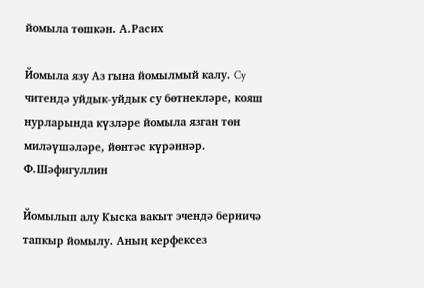йомыла төшкән. А.Расих

Йомыла язу Аз гына йомылмый калу. Cy читендә уйдык-уйдык су бөтнекләре, кояш нурларында күзләре йомыла язган төн миләүшәләре, йөнтәс күрәннәр. Ф.Шәфигуллин

Йомылып алу Кыска вакыт эчендә берничә тапкыр йомылу. Аның керфексез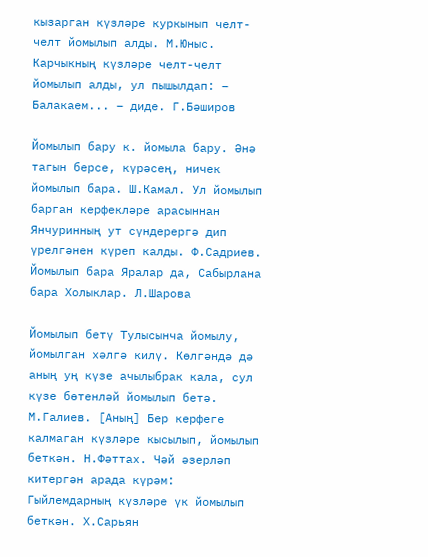кызарган күзләре куркынып челт-челт йомылып алды. М.Юныс. Карчыкның күзләре челт-челт йомылып алды, ул пышылдап: – Балакаем... – диде. Г.Бәширов

Йомылып бару к. йомыла бару. Әнә тагын берсе, күрәсең, ничек йомылып бара. Ш.Камал. Ул йомылып барган керфекләре арасыннан Янчуринның ут сүндерергә дип үрелгәнен күреп калды. Ф.Садриев. Йомылып бара Яралар да, Сабырлана бара Холыклар. Л.Шарова

Йомылып бетү Тулысынча йомылу, йомылган хәлгә килү. Көлгәндә дә аның уң күзе ачылыбрак кала, сул күзе бөтенләй йомылып бетә. М.Галиев. [Аның] Бер керфеге калмаган күзләре кысылып, йомылып беткән. Н.Фәттах. Чәй әзерләп китергән арада күрәм: Гыйлемдарның күзләре үк йомылып беткән. Х.Сарьян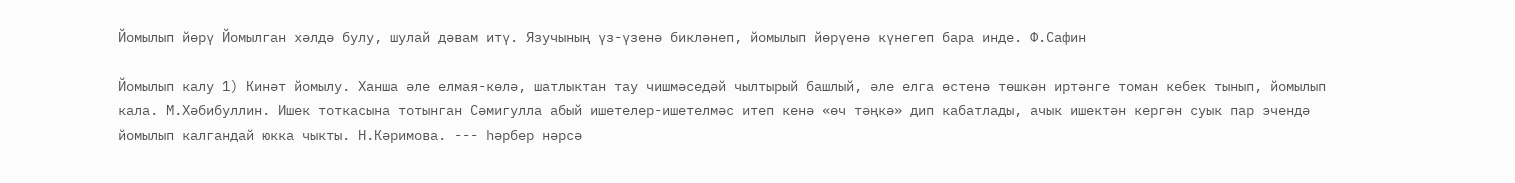Йомылып йөрү Йомылган хәлдә булу, шулай дәвам итү. Язучының үз-үзенә бикләнеп, йомылып йөрүенә күнегеп бара инде. Ф.Сафин

Йомылып калу 1) Кинәт йомылу. Ханша әле елмая-көлә, шатлыктан тау чишмәседәй чылтырый башлый, әле елга өстенә төшкән иртәнге томан кебек тынып, йомылып кала. М.Хәбибуллин. Ишек тоткасына тотынган Сәмигулла абый ишетелер-ишетелмәс итеп кенә «өч тәңкә» дип кабатлады, ачык ишектән кергән суык пар эчендә йомылып калгандай юкка чыкты. Н.Кәримова. --- һәрбер нәрсә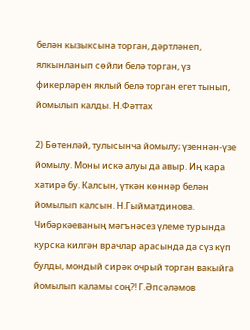белән кызыксына торган, дәртләнеп, ялкынланып сөйли белә торган, үз фикерләрен яклый белә торган егет тынып, йомылып калды. Н.Фәттах

2) Бөтенләй, тулысынча йомылу; үзеннән-үзе йомылу. Моны искә алуы да авыр. Иң кара хатирә бу. Калсын, үткән көннәр белән йомылып калсын. Н.Гыйматдинова. Чибәркәеваның мәгънәсез үлеме турында курска килгән врачлар арасында да сүз күп булды, мондый сирәк очрый торган вакыйга йомылып каламы соң?! Г.Әпсәләмов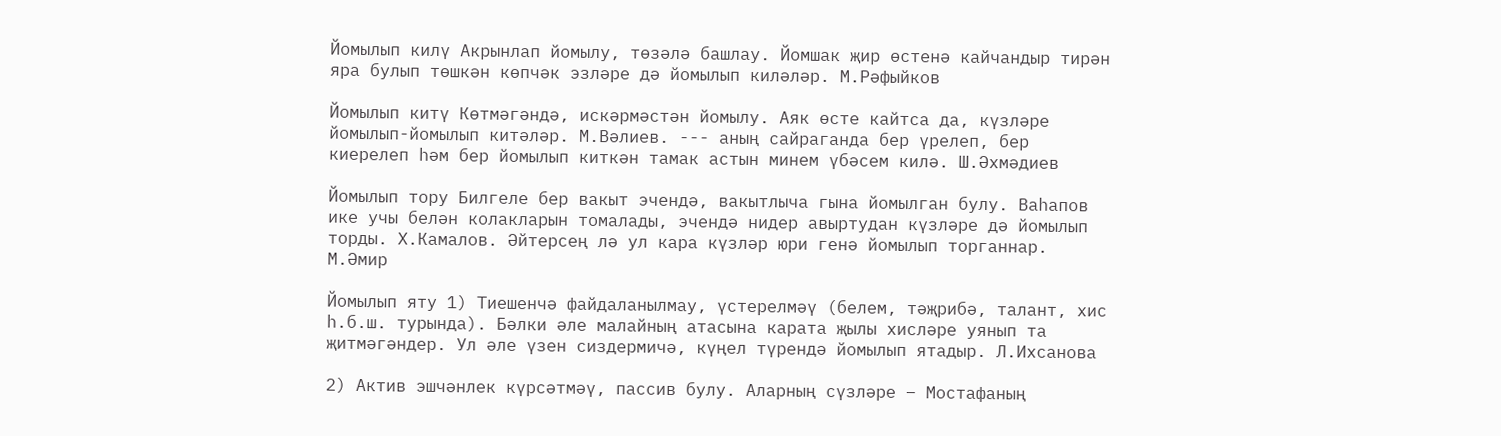Йомылып килү Акрынлап йомылу, төзәлә башлау. Йомшак җир өстенә кайчандыр тирән яра булып төшкән көпчәк эзләре дә йомылып киләләр. М.Рәфыйков

Йомылып китү Көтмәгәндә, искәрмәстән йомылу. Аяк өсте кайтса да, күзләре йомылып-йомылып китәләр. М.Вәлиев. --- аның сайраганда бер үрелеп, бер киерелеп һәм бер йомылып киткән тамак астын минем үбәсем килә. Ш.Әхмәдиев

Йомылып тору Билгеле бер вакыт эчендә, вакытлыча гына йомылган булу. Ваһапов ике учы белән колакларын томалады, эчендә нидер авыртудан күзләре дә йомылып торды. Х.Камалов. Әйтерсең лә ул кара күзләр юри генә йомылып торганнар. М.Әмир

Йомылып яту 1) Тиешенчә файдаланылмау, үстерелмәү (белем, тәҗрибә, талант, хис һ.б.ш. турында). Бәлки әле малайның атасына карата җылы хисләре уянып та җитмәгәндер. Ул әле үзен сиздермичә, күңел түрендә йомылып ятадыр. Л.Ихсанова

2) Актив эшчәнлек күрсәтмәү, пассив булу. Аларның сүзләре – Мостафаның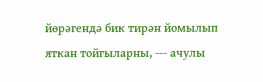йөрәгендә бик тирән йомылып яткан тойгыларны, --- ачулы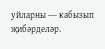уйларны --- кабызып җибәрделәр.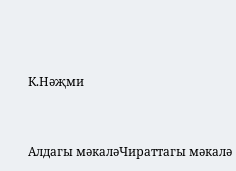К.Нәҗми



Алдагы мәкаләЧираттагы мәкалә